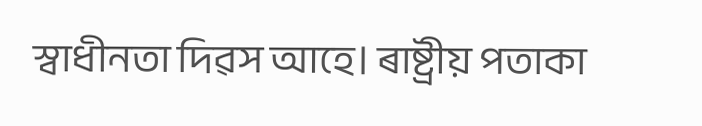স্বাধীনতা দিৱস আহে। ৰাষ্ট্ৰীয় পতাকা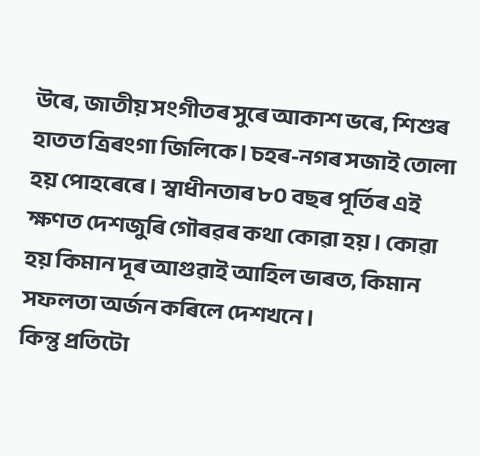উৰে, জাতীয় সংগীতৰ সুৰে আকাশ ভৰে, শিশুৰ হাতত ত্ৰিৰংগা জিলিকে। চহৰ-নগৰ সজাই তোলা হয় পোহৰেৰে। স্বাধীনতাৰ ৮০ বছৰ পূৰ্তিৰ এই ক্ষণত দেশজুৰি গৌৰৱৰ কথা কোৱা হয়। কোৱা হয় কিমান দূৰ আগুৱাই আহিল ভাৰত, কিমান সফলতা অৰ্জন কৰিলে দেশখনে।
কিন্তু প্ৰতিটো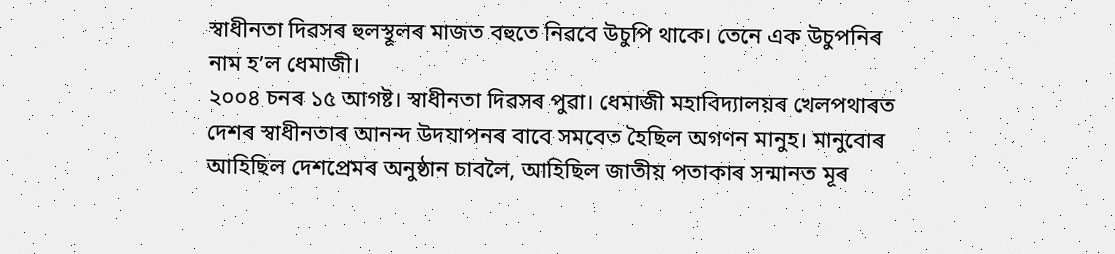স্বাধীনতা দিৱসৰ হুলস্থূলৰ মাজত বহুতে নিৱবে উচুপি থাকে। তেনে এক উচুপনিৰ নাম হ’ল ধেমাজী।
২০০৪ চনৰ ১৫ আগষ্ট। স্বাধীনতা দিৱসৰ পুৱা। ধেমাজী মহাবিদ্যালয়ৰ খেলপথাৰত দেশৰ স্বাধীনতাৰ আনন্দ উদযাপনৰ বাবে সমবেত হৈছিল অগণন মানুহ। মানুবোৰ আহিছিল দেশপ্ৰেমৰ অনুষ্ঠান চাবলৈ, আহিছিল জাতীয় পতাকাৰ সন্মানত মূৰ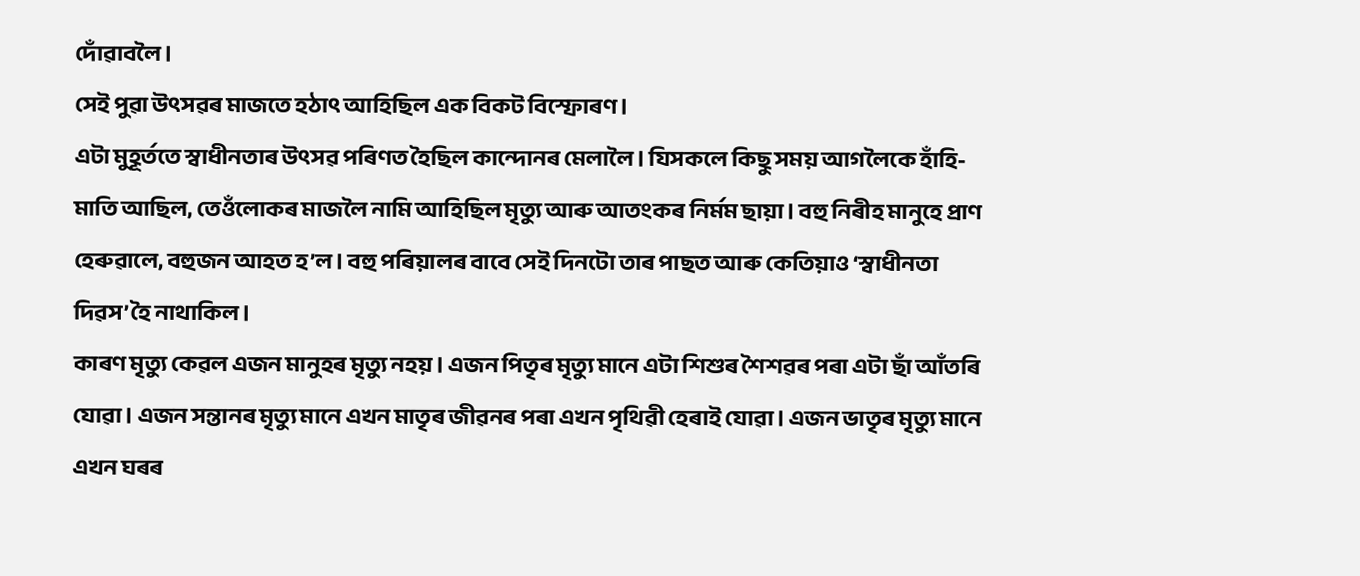দোঁৱাবলৈ।
সেই পুৱা উৎসৱৰ মাজতে হঠাৎ আহিছিল এক বিকট বিস্ফোৰণ।
এটা মুহূৰ্ততে স্বাধীনতাৰ উৎসৱ পৰিণত হৈছিল কান্দোনৰ মেলালৈ। যিসকলে কিছু সময় আগলৈকে হাঁহি-মাতি আছিল, তেওঁলোকৰ মাজলৈ নামি আহিছিল মৃত্যু আৰু আতংকৰ নিৰ্মম ছায়া। বহু নিৰীহ মানুহে প্ৰাণ হেৰুৱালে, বহুজন আহত হ’ল। বহু পৰিয়ালৰ বাবে সেই দিনটো তাৰ পাছত আৰু কেতিয়াও ‘স্বাধীনতা দিৱস’ হৈ নাথাকিল।
কাৰণ মৃত্যু কেৱল এজন মানুহৰ মৃত্যু নহয়। এজন পিতৃৰ মৃত্যু মানে এটা শিশুৰ শৈশৱৰ পৰা এটা ছাঁ আঁতৰি যোৱা। এজন সন্তানৰ মৃত্যু মানে এখন মাতৃৰ জীৱনৰ পৰা এখন পৃথিৱী হেৰাই যোৱা। এজন ভাতৃৰ মৃত্যু মানে এখন ঘৰৰ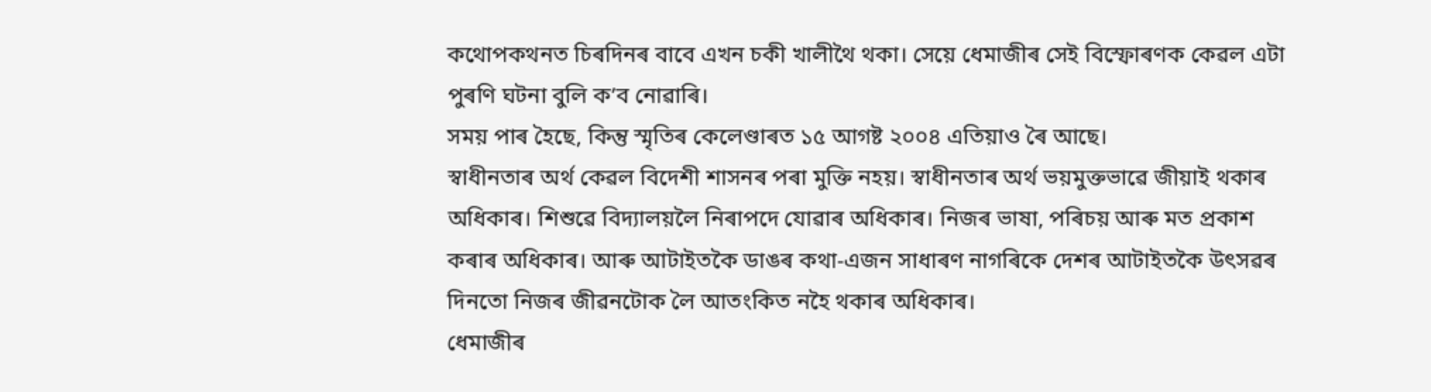কথোপকথনত চিৰদিনৰ বাবে এখন চকী খালীথৈ থকা। সেয়ে ধেমাজীৰ সেই বিস্ফোৰণক কেৱল এটা পুৰণি ঘটনা বুলি ক’ব নোৱাৰি।
সময় পাৰ হৈছে, কিন্তু স্মৃতিৰ কেলেণ্ডাৰত ১৫ আগষ্ট ২০০৪ এতিয়াও ৰৈ আছে।
স্বাধীনতাৰ অৰ্থ কেৱল বিদেশী শাসনৰ পৰা মুক্তি নহয়। স্বাধীনতাৰ অৰ্থ ভয়মুক্তভাৱে জীয়াই থকাৰ অধিকাৰ। শিশুৱে বিদ্যালয়লৈ নিৰাপদে যোৱাৰ অধিকাৰ। নিজৰ ভাষা, পৰিচয় আৰু মত প্ৰকাশ কৰাৰ অধিকাৰ। আৰু আটাইতকৈ ডাঙৰ কথা-এজন সাধাৰণ নাগৰিকে দেশৰ আটাইতকৈ উৎসৱৰ দিনতো নিজৰ জীৱনটোক লৈ আতংকিত নহৈ থকাৰ অধিকাৰ।
ধেমাজীৰ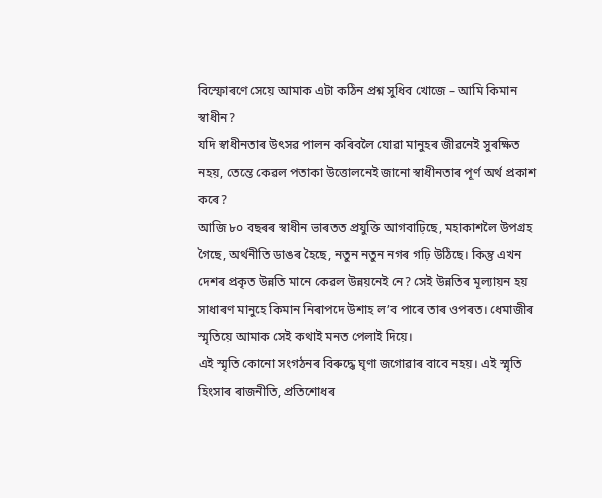বিস্ফোৰণে সেয়ে আমাক এটা কঠিন প্ৰশ্ন সুধিব খোজে – আমি কিমান স্বাধীন?
যদি স্বাধীনতাৰ উৎসৱ পালন কৰিবলৈ যোৱা মানুহৰ জীৱনেই সুৰক্ষিত নহয়, তেন্তে কেৱল পতাকা উত্তোলনেই জানো স্বাধীনতাৰ পূৰ্ণ অৰ্থ প্ৰকাশ কৰে?
আজি ৮০ বছৰৰ স্বাধীন ভাৰতত প্ৰযুক্তি আগবাঢ়িছে, মহাকাশলৈ উপগ্ৰহ গৈছে, অৰ্থনীতি ডাঙৰ হৈছে, নতুন নতুন নগৰ গঢ়ি উঠিছে। কিন্তু এখন দেশৰ প্ৰকৃত উন্নতি মানে কেৱল উন্নয়নেই নে? সেই উন্নতিৰ মূল্যায়ন হয় সাধাৰণ মানুহে কিমান নিৰাপদে উশাহ ল’ব পাৰে তাৰ ওপৰত। ধেমাজীৰ স্মৃতিয়ে আমাক সেই কথাই মনত পেলাই দিয়ে।
এই স্মৃতি কোনো সংগঠনৰ বিৰুদ্ধে ঘৃণা জগোৱাৰ বাবে নহয়। এই স্মৃতি হিংসাৰ ৰাজনীতি, প্ৰতিশোধৰ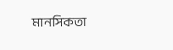মানসিকতা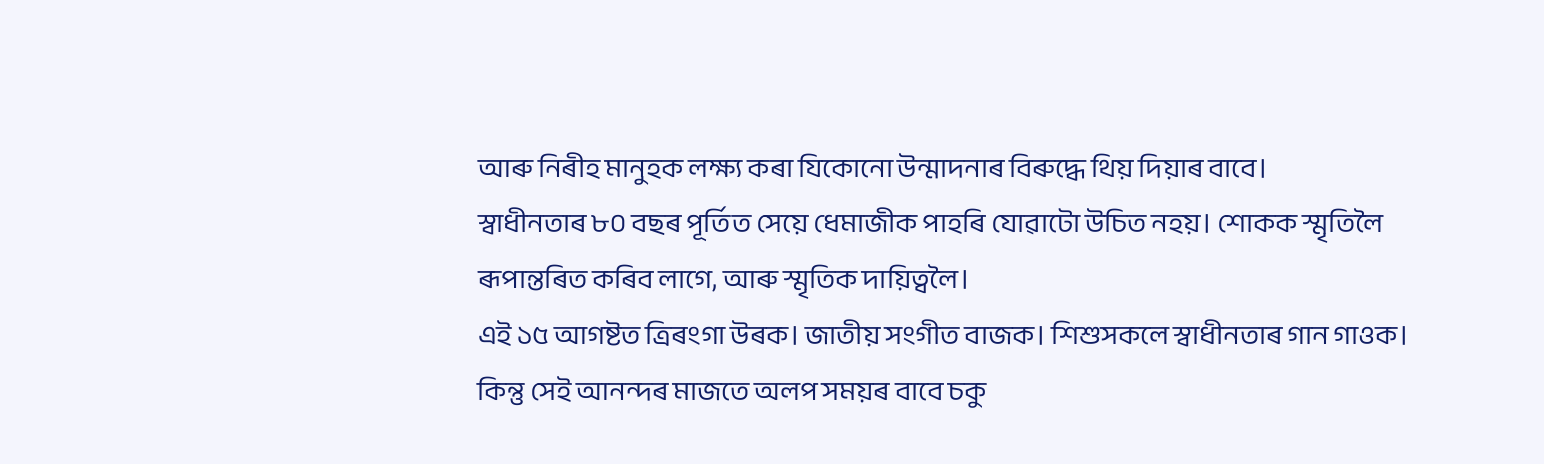আৰু নিৰীহ মানুহক লক্ষ্য কৰা যিকোনো উন্মাদনাৰ বিৰুদ্ধে থিয় দিয়াৰ বাবে।
স্বাধীনতাৰ ৮০ বছৰ পূৰ্তিত সেয়ে ধেমাজীক পাহৰি যোৱাটো উচিত নহয়। শোকক স্মৃতিলৈ ৰূপান্তৰিত কৰিব লাগে, আৰু স্মৃতিক দায়িত্বলৈ।
এই ১৫ আগষ্টত ত্ৰিৰংগা উৰক। জাতীয় সংগীত বাজক। শিশুসকলে স্বাধীনতাৰ গান গাওক। কিন্তু সেই আনন্দৰ মাজতে অলপ সময়ৰ বাবে চকু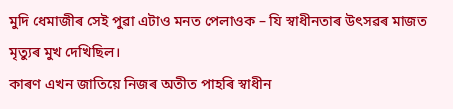মুদি ধেমাজীৰ সেই পুৱা এটাও মনত পেলাওক – যি স্বাধীনতাৰ উৎসৱৰ মাজত মৃত্যুৰ মুখ দেখিছিল।
কাৰণ এখন জাতিয়ে নিজৰ অতীত পাহৰি স্বাধীন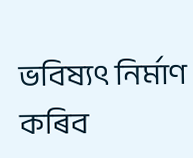ভবিষ্যৎ নিৰ্মাণ কৰিব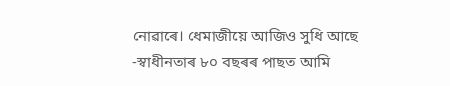নোৱাৰে। ধেমাজীয়ে আজিও সুধি আছে -স্বাধীনতাৰ ৮০ বছৰৰ পাছত আমি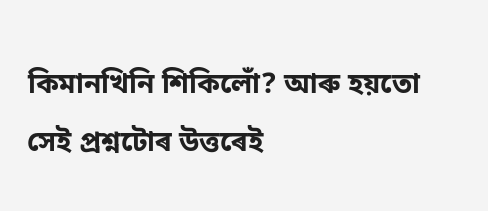কিমানখিনি শিকিলোঁ? আৰু হয়তো সেই প্ৰশ্নটোৰ উত্তৰেই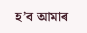হ’ব আমাৰ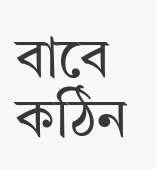বাবে কঠিন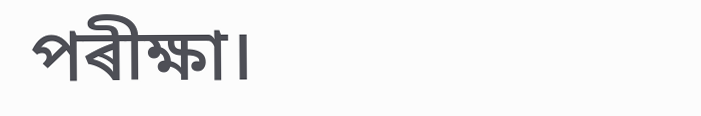পৰীক্ষা।